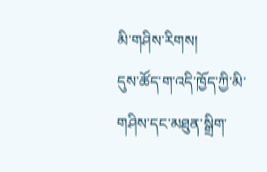མི་གཤིས་རིགས།
དུས་ཚོད་ག་འདི་ཁྱོད་ཀྱི་མི་གཤིས་དང་མཐུན་སྒྲིག་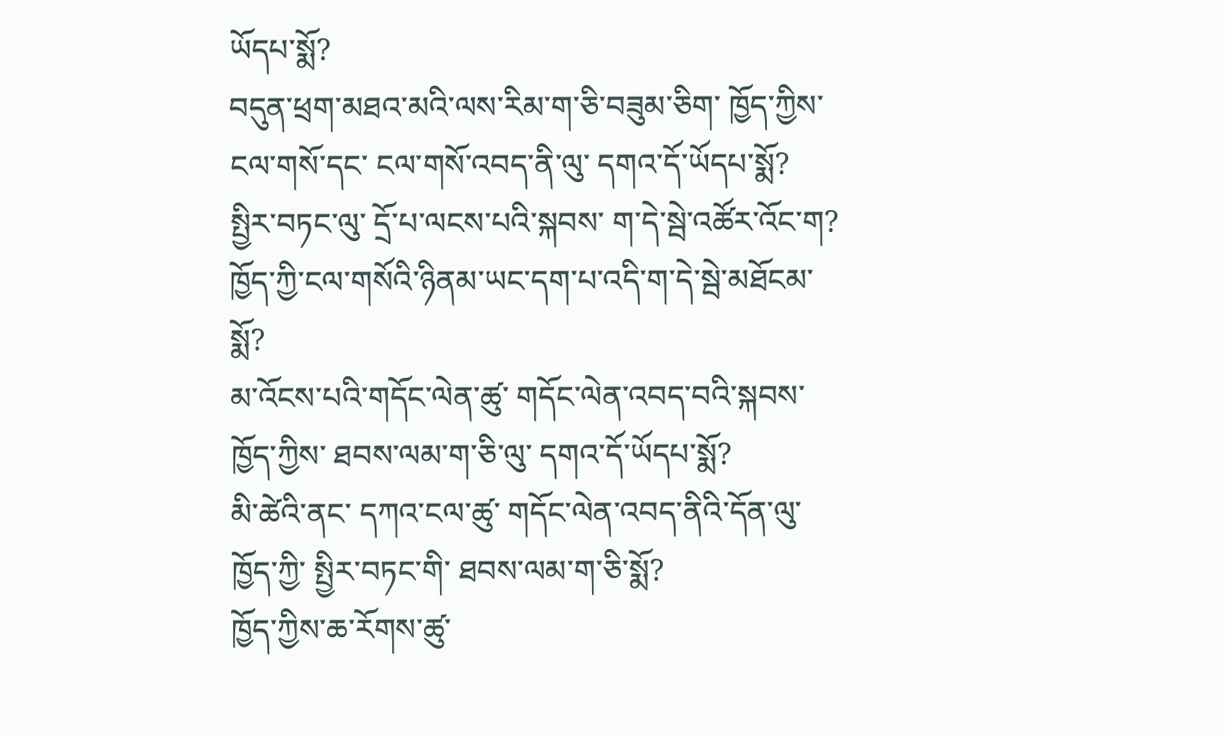ཡོདཔ་སྨོ?
བདུན་ཕྲག་མཐའ་མའི་ལས་རིམ་ག་ཅི་བཟུམ་ཅིག་ ཁྱོད་ཀྱིས་ ངལ་གསོ་དང་ ངལ་གསོ་འབད་ནི་ལུ་ དགའ་དོ་ཡོདཔ་སྨོ?
སྤྱིར་བཏང་ལུ་ དྲོ་པ་ལངས་པའི་སྐབས་ ག་དེ་སྦེ་འཚོར་འོང་ག?
ཁྱོད་ཀྱི་ངལ་གསོའི་ཉིནམ་ཡང་དག་པ་འདི་ག་དེ་སྦེ་མཐོངམ་སྨོ?
མ་འོངས་པའི་གདོང་ལེན་ཚུ་ གདོང་ལེན་འབད་བའི་སྐབས་ ཁྱོད་ཀྱིས་ ཐབས་ལམ་ག་ཅི་ལུ་ དགའ་དོ་ཡོདཔ་སྨོ?
མི་ཚེའི་ནང་ དཀའ་ངལ་ཚུ་ གདོང་ལེན་འབད་ནིའི་དོན་ལུ་ ཁྱོད་ཀྱི་ སྤྱིར་བཏང་གི་ ཐབས་ལམ་ག་ཅི་སྨོ?
ཁྱོད་ཀྱིས་ཆ་རོགས་ཚུ་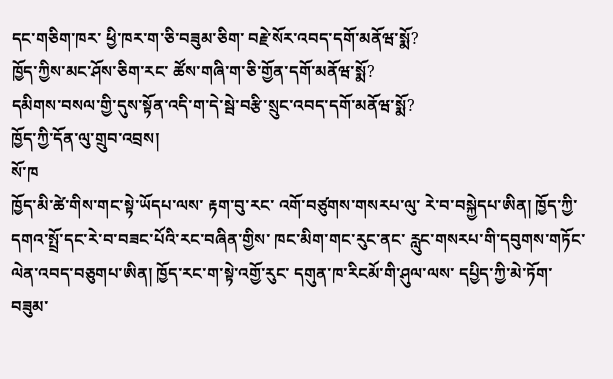དང་གཅིག་ཁར་ ཕྱི་ཁར་ག་ཅི་བཟུམ་ཅིག་ བརྗེ་སོར་འབད་དགོ་མནོཝ་སྨོ?
ཁྱོད་ཀྱིས་མང་ཤོས་ཅིག་རང་ ཚོས་གཞི་ག་ཅི་གྱོན་དགོ་མནོཝ་སྨོ?
དམིགས་བསལ་གྱི་དུས་སྟོན་འདི་ག་དེ་སྦེ་བརྩི་སྲུང་འབད་དགོ་མནོཝ་སྨོ?
ཁྱོད་ཀྱི་དོན་ལུ་གྲུབ་འབྲས།
སོ་ཁ
ཁྱོད་མི་ཚེ་གིས་གང་སྟེ་ཡོདཔ་ལས་ རྟག་བུ་རང་ འགོ་བཙུགས་གསརཔ་ལུ་ རེ་བ་བསྐྱེདཔ་ཨིན། ཁྱོད་ཀྱི་དགའ་སྤྲོ་དང་རེ་བ་བཟང་པོའི་རང་བཞིན་གྱིས་ ཁང་མིག་གང་རུང་ནང་ རླུང་གསརཔ་གི་དབུགས་གཏོང་ལེན་འབད་བཅུགཔ་ཨིན། ཁྱོད་རང་ག་སྟེ་འགྱོ་རུང་ དགུན་ཁ་རིངམོ་གི་ཤུལ་ལས་ དཔྱིད་ཀྱི་མེ་ཏོག་བཟུམ་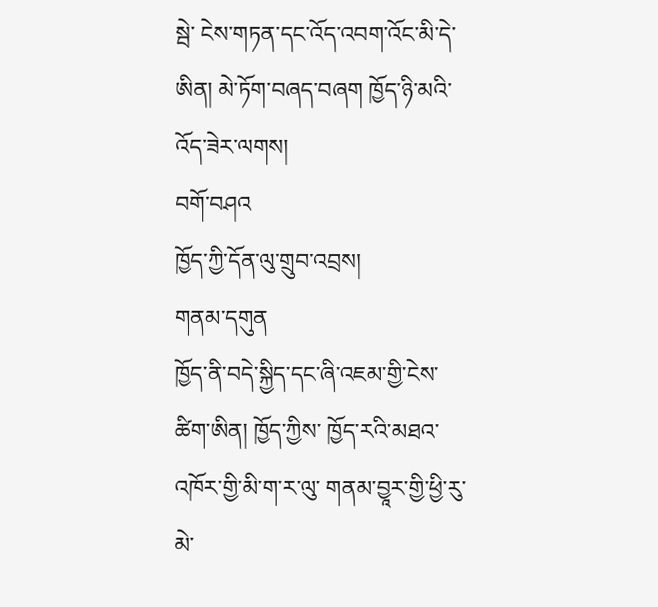སྦེ་ ངེས་གཏན་དང་འོད་འབག་འོང་མི་དེ་ཨིན། མེ་ཏོག་བཞད་བཞག ཁྱོད་ཉི་མའི་འོད་ཟེར་ལགས།
བགོ་བཤའ
ཁྱོད་ཀྱི་དོན་ལུ་གྲུབ་འབྲས།
གནམ་དགུན
ཁྱོད་ནི་བདེ་སྐྱིད་དང་ཞི་འཇམ་གྱི་ངེས་ཚིག་ཨིན། ཁྱོད་ཀྱིས་ ཁྱོད་རའི་མཐའ་འཁོར་གྱི་མི་ག་ར་ལུ་ གནམ་བྱཱར་གྱི་ཕྱི་རུ་མེ་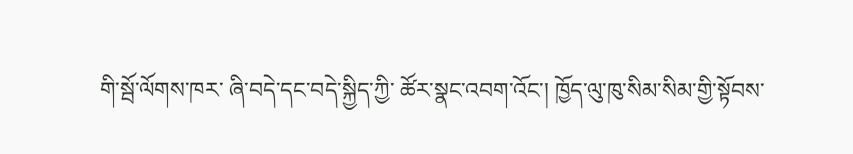གི་སྦོ་ལོགས་ཁར་ ཞི་བདེ་དང་བདེ་སྐྱིད་ཀྱི་ ཚོར་སྣང་འབག་འོང་། ཁྱོད་ལུ་ཁུ་སིམ་སིམ་གྱི་སྟོབས་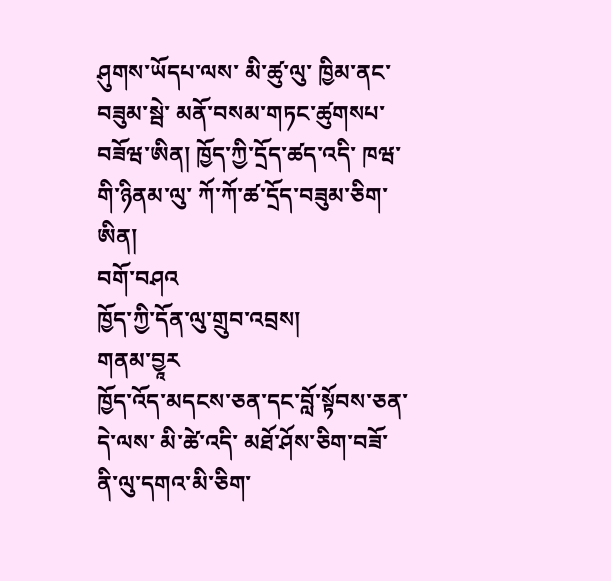ཤུགས་ཡོདཔ་ལས་ མི་ཚུ་ལུ་ ཁྱིམ་ནང་བཟུམ་སྦེ་ མནོ་བསམ་གཏང་ཚུགསཔ་བཟོཝ་ཨིན། ཁྱོད་ཀྱི་དྲོད་ཚད་འདི་ ཁཝ་གི་ཉིནམ་ལུ་ ཀོ་ཀོ་ཚ་དྲོད་བཟུམ་ཅིག་ཨིན།
བགོ་བཤའ
ཁྱོད་ཀྱི་དོན་ལུ་གྲུབ་འབྲས།
གནམ་བྱཱར
ཁྱོད་འོད་མདངས་ཅན་དང་བློ་སྟོབས་ཅན་ དེ་ལས་ མི་ཚེ་འདི་ མཐོ་ཤོས་ཅིག་བཟོ་ནི་ལུ་དགའ་མི་ཅིག་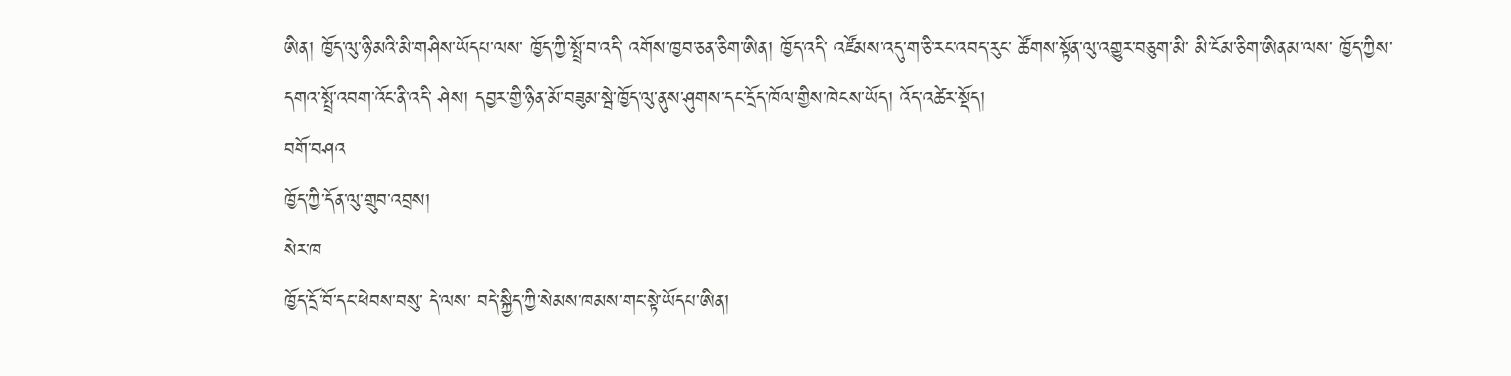ཨིན། ཁྱོད་ལུ་ཉི་མའི་མི་གཤིས་ཡོདཔ་ལས་ ཁྱོད་ཀྱི་སྤྲོ་བ་འདི་ འགོས་ཁྱབ་ཅན་ཅིག་ཨིན། ཁྱོད་འདི་ འཛོམས་འདུ་ག་ཅི་རང་འབད་རུང་ ཚོགས་སྟོན་ལུ་འགྱུར་བཅུག་མི་ མི་ངོམ་ཅིག་ཨིནམ་ལས་ ཁྱོད་ཀྱིས་ དགའ་སྤྲོ་འབག་འོང་ནི་འདི་ ཤེས། དབྱར་གྱི་ཉིན་མོ་བཟུམ་སྦེ་ཁྱོད་ལུ་ནུས་ཤུགས་དང་དྲོད་ཁོལ་གྱིས་ཁེངས་ཡོད། འོད་འཚེར་སྡོད།
བགོ་བཤའ
ཁྱོད་ཀྱི་དོན་ལུ་གྲུབ་འབྲས།
སེར་ཁ
ཁྱོད་དྲོ་བོ་དང་ཕེབས་བསུ་ དེ་ལས་ བདེ་སྐྱིད་ཀྱི་སེམས་ཁམས་གང་སྟེ་ཡོདཔ་ཨིན།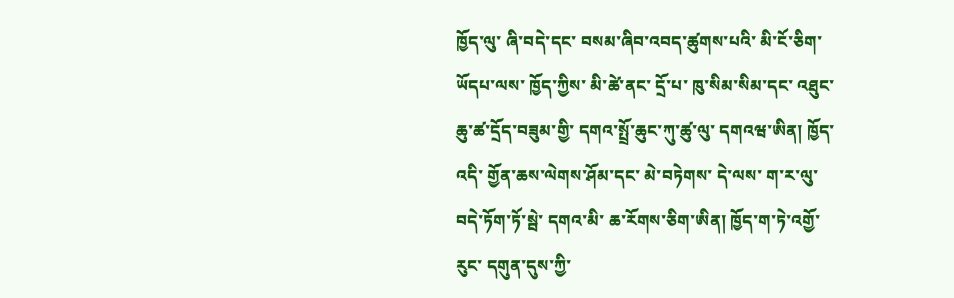ཁྱོད་ལུ་ ཞི་བདེ་དང་ བསམ་ཞིབ་འབད་ཚུགས་པའི་ མི་ངོ་ཅིག་ཡོདཔ་ལས་ ཁྱོད་ཀྱིས་ མི་ཚེ་ནང་ དྲོ་པ་ ཁུ་སིམ་སིམ་དང་ འཐུང་ཆུ་ཚ་དྲོད་བཟུམ་གྱི་ དགའ་སྤྲོ་ཆུང་ཀུ་ཚུ་ལུ་ དགའཝ་ཨིན། ཁྱོད་འདི་ གྱོན་ཆས་ལེགས་ཤོམ་དང་ མེ་བཏེགས་ དེ་ལས་ ག་ར་ལུ་ བདེ་ཏོག་ཏོ་སྦེ་ དགའ་མི་ ཆ་རོགས་ཅིག་ཨིན། ཁྱོད་ག་ཏེ་འགྱོ་རུང་ དགུན་དུས་ཀྱི་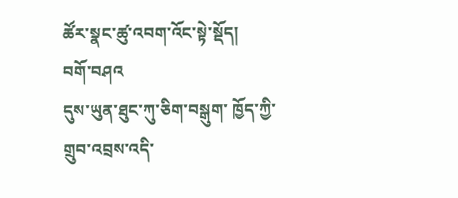ཚོར་སྣང་ཚུ་འབག་འོང་སྟེ་སྡོད།
བགོ་བཤའ
དུས་ཡུན་ཐུང་ཀུ་ཅིག་བསྒུག་ ཁྱོད་ཀྱི་གྲུབ་འབྲས་འདི་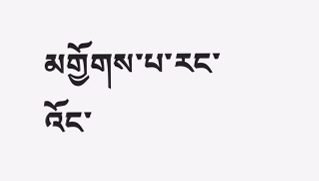མགྱོགས་པ་རང་འོང་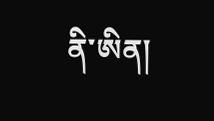ནི་ཨིན།